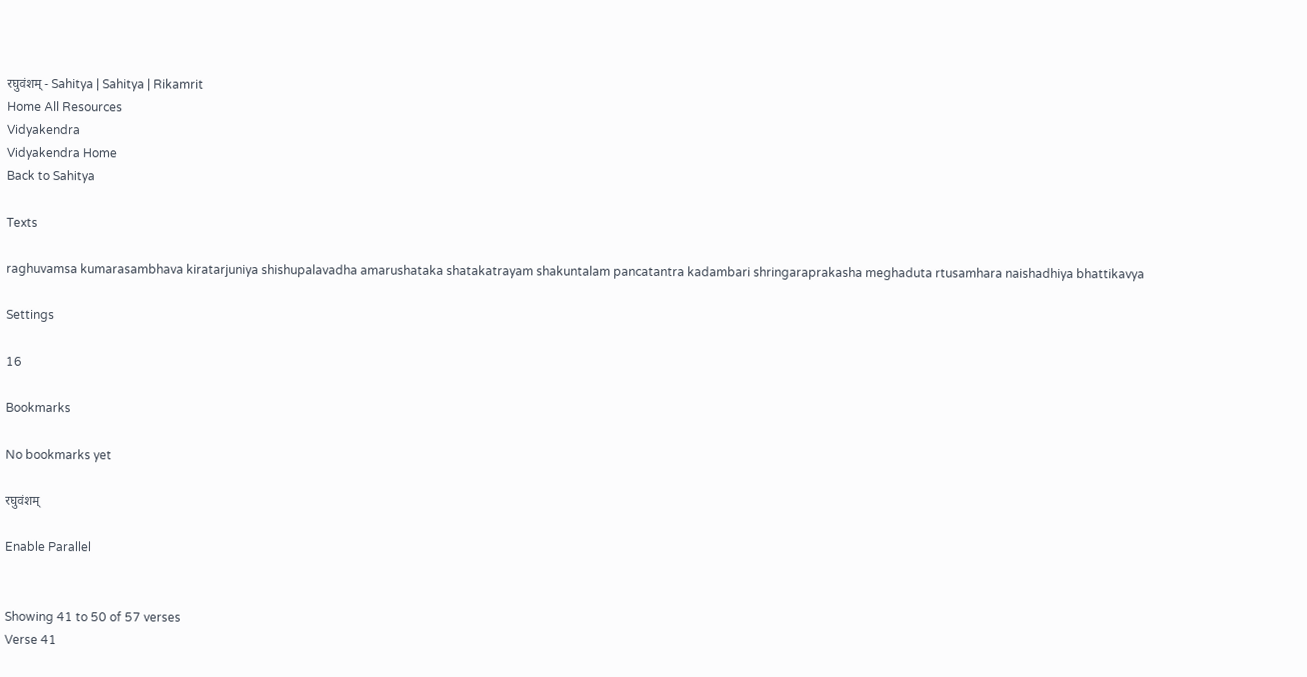रघुवंशम् - Sahitya | Sahitya | Rikamrit
Home All Resources
Vidyakendra
Vidyakendra Home
Back to Sahitya

Texts

raghuvamsa kumarasambhava kiratarjuniya shishupalavadha amarushataka shatakatrayam shakuntalam pancatantra kadambari shringaraprakasha meghaduta rtusamhara naishadhiya bhattikavya

Settings

16

Bookmarks

No bookmarks yet

रघुवंशम्

Enable Parallel


Showing 41 to 50 of 57 verses
Verse 41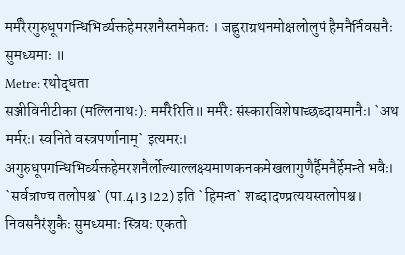मर्मरैरगुरुधूपगन्धिभिर्व्यक्तहेमरशनैस्तमेकतः । जह्नुराग्रथनमोक्षलोलुपं हैमनैर्निवसनैः सुमध्यमाः ॥
Metre: रथोद्धता
सञ्जीविनीटीका (मल्लिनाथः): मर्मरैरिति॥ मर्मरैः संस्कारविशेषाच्छब्दायमानैः। `अथ मर्मरः। स्वनिते वस्त्रपर्णानाम्` इत्यमरः। अगुरुधूपगन्धिभिर्व्यक्तहेमरशनैर्लोल्याल्लक्ष्यमाणकनकमेखलागुणैर्हैमनैर्हेमन्ते भवैः। `सर्वत्राण्च तलोपश्च` (पा.4।3।22) इति `हिमन्त` शब्दादण्प्रत्ययस्तलोपश्च। निवसनैरंशुकैः सुमध्यमाः स्त्रियः एकतो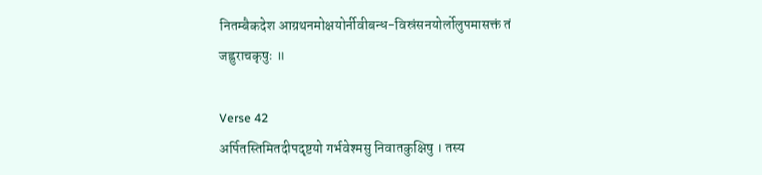नितम्बैकदेश आग्रथनमोक्षयोर्नीवीबन्ध-विस्रंसनयोर्लोलुपमासक्तं तं जह्नुराचकृषुः ॥

Verse 42
अर्पितस्तिमितदीपदृष्टयो गर्भवेश्मसु निवातकुक्षिषु । तस्य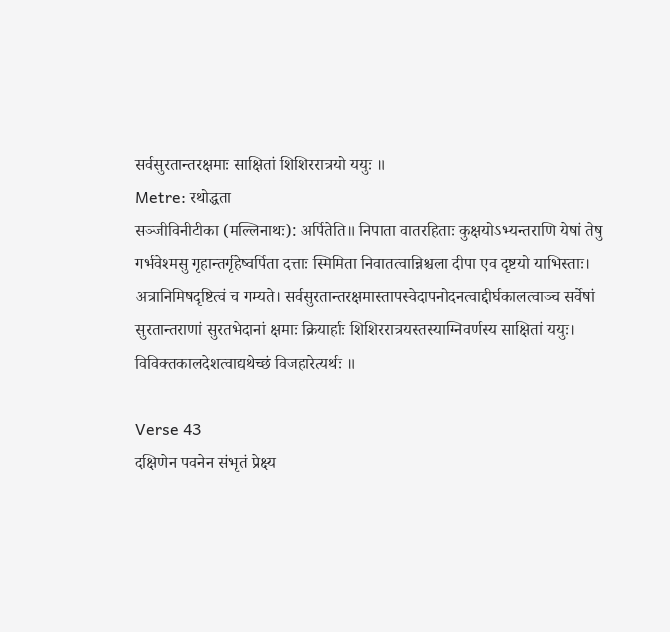सर्वसुरतान्तरक्षमाः साक्षितां शिशिररात्रयो ययुः ॥
Metre: रथोद्धता
सञ्जीविनीटीका (मल्लिनाथः): अर्पितेति॥ निपाता वातरहिताः कुक्षयोऽभ्यन्तराणि येषां तेषु गर्भवेश्मसु गृहान्तर्गृहेष्वर्पिता दत्ताः स्मिमिता निवातत्वान्निश्चला दीपा एव दृष्टयो याभिस्ताः। अत्रानिमिषदृष्टित्वं च गम्यते। सर्वसुरतान्तरक्षमास्तापस्वेदापनोदनत्वाद्दीर्घकालत्वाञ्च सर्वेषां सुरतान्तराणां सुरतभेदानां क्षमाः क्रियार्हाः शिशिररात्रयस्तस्याग्निवर्णस्य साक्षितां ययुः। विविक्तकालदेशत्वाद्यथेच्छं विजहारेत्यर्थः ॥

Verse 43
दक्षिणेन पवनेन संभृतं प्रेक्ष्य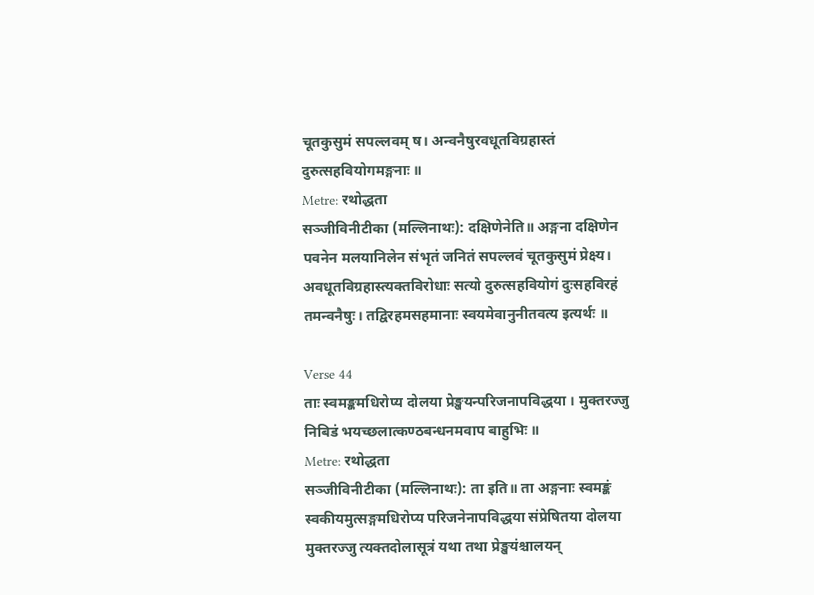चूतकुसुमं सपल्लवम् ष। अन्वनैषुरवधूतविग्रहास्तं दुरुत्सहवियोगमङ्गनाः ॥
Metre: रथोद्धता
सञ्जीविनीटीका (मल्लिनाथः): दक्षिणेनेति॥ अङ्गना दक्षिणेन पवनेन मलयानिलेन संभृतं जनितं सपल्लवं चूतकुसुमं प्रेक्ष्य। अवधूतविग्रहास्त्यक्तविरोधाः सत्यो दुरुत्सहवियोगं दुःसहविरहं तमन्वनैषुः। तद्विरहमसहमानाः स्वयमेवानुनीतवत्य इत्यर्थः ॥

Verse 44
ताः स्वमङ्कमधिरोप्य दोलया प्रेङ्खयन्परिजनापविद्धया । मुक्तरज्जु निबिडं भयच्छलात्कण्ठबन्धनमवाप बाहुभिः ॥
Metre: रथोद्धता
सञ्जीविनीटीका (मल्लिनाथः): ता इति॥ ता अङ्गनाः स्वमङ्कं स्वकीयमुत्सङ्गमधिरोप्य परिजनेनापविद्धया संप्रेषितया दोलया मुक्तरज्जु त्यक्तदोलासूत्रं यथा तथा प्रेङ्खयंश्चालयन्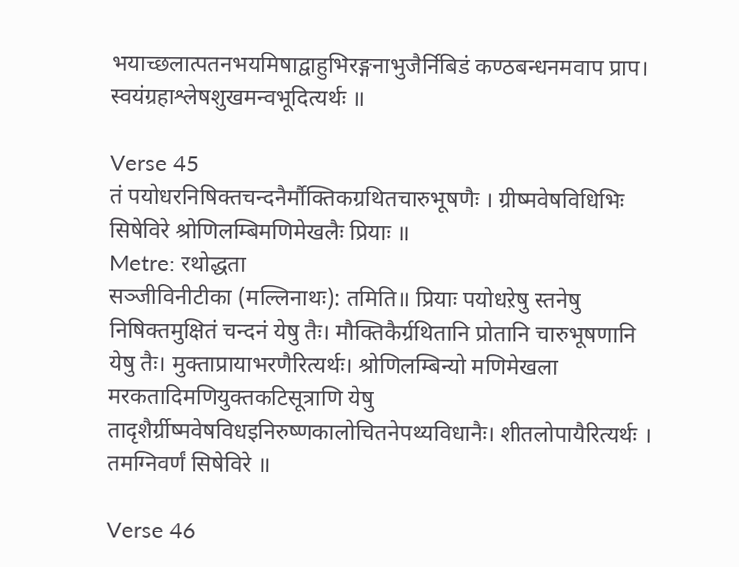भयाच्छलात्पतनभयमिषाद्वाहुभिरङ्गनाभुजैर्निबिडं कण्ठबन्धनमवाप प्राप। स्वयंग्रहाश्लेषशुखमन्वभूदित्यर्थः ॥

Verse 45
तं पयोधरनिषिक्तचन्दनैर्मौक्तिकग्रथितचारुभूषणैः । ग्रीष्मवेषविधिभिः सिषेविरे श्रोणिलम्बिमणिमेखलैः प्रियाः ॥
Metre: रथोद्धता
सञ्जीविनीटीका (मल्लिनाथः): तमिति॥ प्रियाः पयोधऱेषु स्तनेषु निषिक्तमुक्षितं चन्दनं येषु तैः। मौक्तिकैर्ग्रथितानि प्रोतानि चारुभूषणानि येषु तैः। मुक्ताप्रायाभरणैरित्यर्थः। श्रोणिलम्बिन्यो मणिमेखला मरकतादिमणियुक्तकटिसूत्राणि येषु तादृशैर्ग्रीष्मवेषविधइनिरुष्णकालोचितनेपथ्यविधानैः। शीतलोपायैरित्यर्थः । तमग्निवर्णं सिषेविरे ॥

Verse 46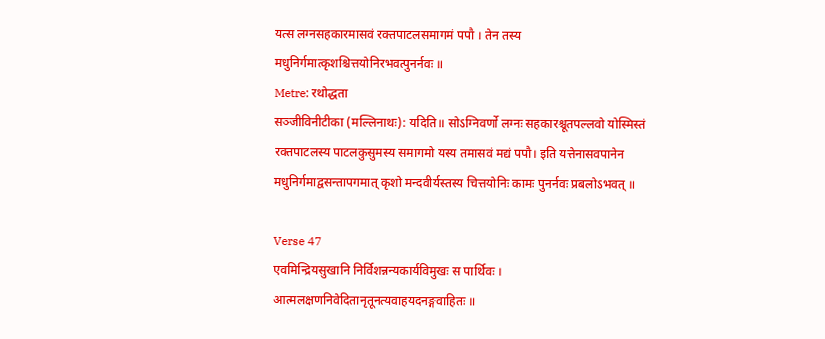यत्स लग्नसहकारमासवं रक्तपाटलसमागमं पपौ । तेन तस्य मधुनिर्गमात्कृशश्चित्तयोनिरभवत्पुनर्नवः ॥
Metre: रथोद्धता
सञ्जीविनीटीका (मल्लिनाथः): यदिति॥ सोऽग्निवर्णो लग्नः सहकारश्चूतपल्लवो योस्मिस्तं रक्तपाटलस्य पाटलकुसुमस्य समागमो यस्य तमासवं मद्यं पपौ। इति यत्तेनासवपानेन मधुनिर्गमाद्वसन्तापगमात् कृशो मन्दवीर्यस्तस्य चित्तयोनिः कामः पुनर्नवः प्रबलोऽभवत् ॥

Verse 47
एवमिन्द्रियसुखानि निर्विशन्नन्यकार्यविमुखः स पार्थिवः । आत्मलक्षणनिवेदितानृतूनत्यवाहयदनङ्गवाहितः ॥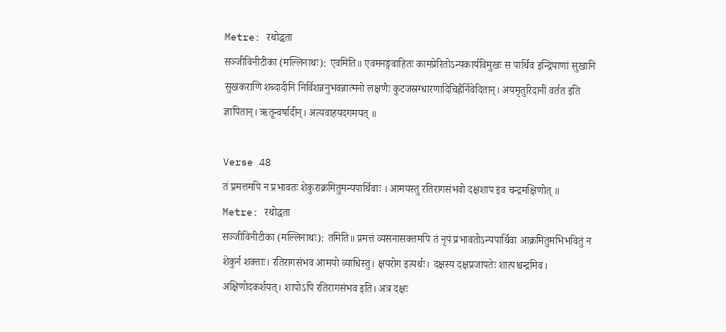Metre: रथोद्धता
सञ्जीविनीटीका (मल्लिनाथः): एवमिति॥ एवमनङ्गवाहितः कामप्रेरितोऽन्यकार्यविमुखः स पार्थिव इन्द्रियाणां सुखानि सुखकराणि शब्दादीनि निर्विशन्ननुभवन्नात्मनो लक्षणैः कुटजस्रग्धारणादिचिह्नैर्निवेदितान्। अयमृतुरिदानीं वर्तत इति ज्ञापितान्। ऋतून्वर्षादीन्। अत्यवाहयदगमयत् ॥

Verse 48
तं प्रमत्तमपि न प्रभावतः शेकुराक्रमितुमन्यपार्थिवाः । आमयस्तु रतिरागसंभवो दक्षशाप इव चन्द्रमक्षिणोत् ॥
Metre: रथोद्धता
सञ्जीविनीटीका (मल्लिनाथः): तमिति॥ प्रमत्तं व्यसनासक्तमपि तं नृपं प्रभावतोऽन्यपार्थिवा आक्रमितुमभिभवितुं न शेकुर्न शक्ताः। रतिरागसंभव आमयो व्याधिस्तु। क्षयरोग इत्यर्थः। दक्षस्य दक्षप्रजापतेः शात्पश्चन्द्रमिव। अक्षिणोदकर्शयत्। शापोऽपि रतिरागसंभव इति। अत्र दक्षः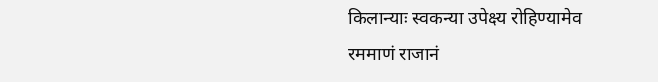किलान्याः स्वकन्या उपेक्ष्य रोहिण्यामेव रममाणं राजानं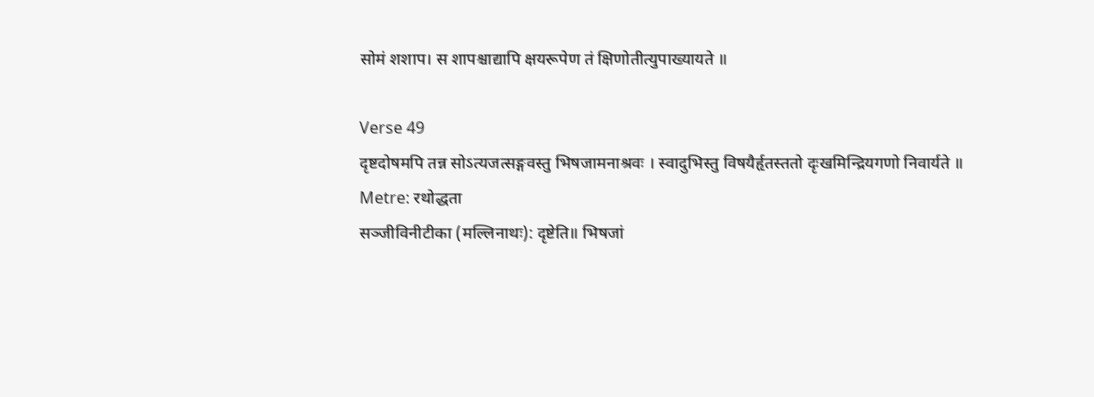सोमं शशाप। स शापश्चाद्यापि क्षयरूपेण तं क्षिणोतीत्युपाख्यायते ॥

Verse 49
दृष्टदोषमपि तन्न सोऽत्यजत्सङ्गवस्तु भिषजामनाश्रवः । स्वादुभिस्तु विषयैर्हृतस्ततो दृःखमिन्द्रियगणो निवार्यते ॥
Metre: रथोद्धता
सञ्जीविनीटीका (मल्लिनाथः): दृष्टेति॥ भिषजां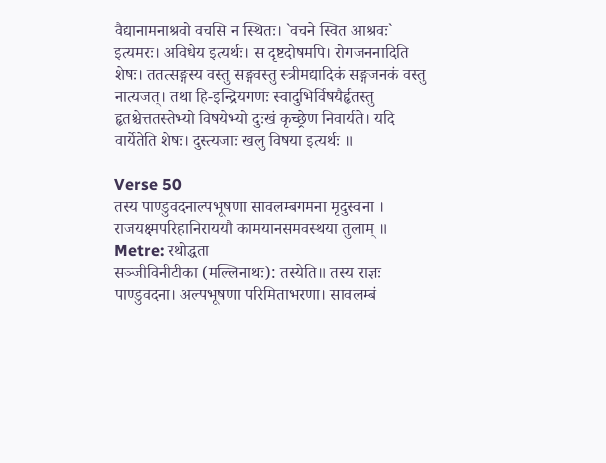वैद्यानामनाश्रवो वचसि न स्थितः। `वचने स्वित आश्रवः` इत्यमरः। अविधेय इत्यर्थः। स दृष्टदोषमपि। रोगजननादिति शेषः। ततत्सङ्गस्य वस्तु सङ्गवस्तु स्त्रीमद्यादिकं सङ्गजनकं वस्तु नात्यजत्। तथा हि-इन्द्रियगणः स्वादुभिर्विषयैर्हृतस्तु हृतश्चेत्ततस्तेभ्यो विषयेभ्यो दुःखं कृच्छ्रेण निवार्यते। यदि वार्येतेति शेषः। दुस्त्यजाः खलु विषया इत्यर्थः ॥

Verse 50
तस्य पाण्डुवदनाल्पभूषणा सावलम्बगमना मृदुस्वना । राजयक्ष्मपरिहानिराययौ कामयानसमवस्थया तुलाम् ॥
Metre: रथोद्धता
सञ्जीविनीटीका (मल्लिनाथः): तस्येति॥ तस्य राज्ञः पाण्डुवदना। अल्पभूषणा परिमिताभरणा। सावलम्बं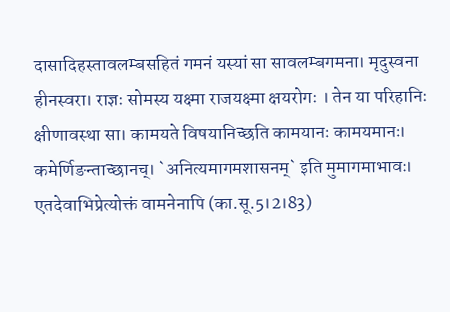दासादिहस्तावलम्बसहितं गमनं यस्यां सा सावलम्बगमना। मृदुस्वना हीनस्वरा। राज्ञः सोमस्य यक्ष्मा राजयक्ष्मा क्षयरोगः । तेन या परिहानिः क्षीणावस्था सा। कामयते विषयानिच्छति कामयानः कामयमानः। कमेर्णिङन्ताच्छानच्। `अनित्यमागमशासनम्` इति मुमागमाभावः। एतदेवाभिप्रेत्योक्तं वामनेनापि (का.सू.5।2।83)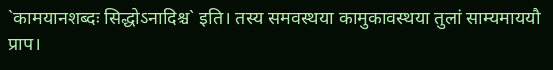`कामयानशब्दः सिद्धोऽनादिश्च` इति। तस्य समवस्थया कामुकावस्थया तुलां साम्यमाययौ प्राप।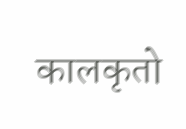कालकृतो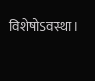विशेषोऽवस्था।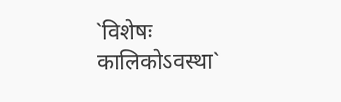`विशेषः कालिकोऽवस्था`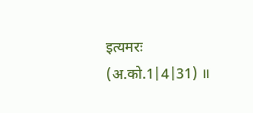इत्यमरः (अ.को.1|4|31) ॥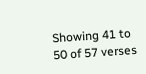Showing 41 to 50 of 57 verses